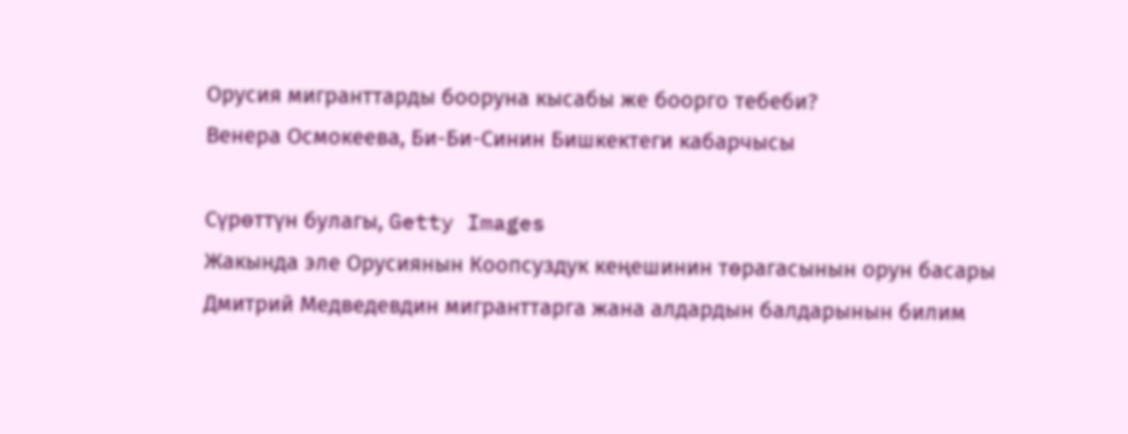Орусия мигранттарды бооруна кысабы же боорго тебеби?
Венера Осмокеева, Би-Би-Синин Бишкектеги кабарчысы

Сүрөттүн булагы, Getty Images
Жакында эле Орусиянын Коопсуздук кеңешинин төрагасынын орун басары Дмитрий Медведевдин мигранттарга жана алдардын балдарынын билим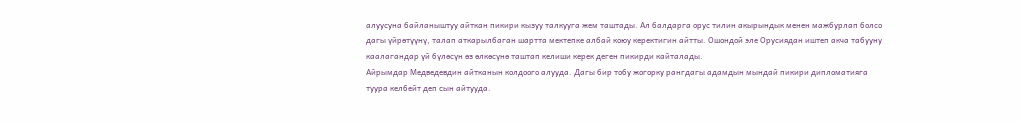алуусуна байланыштуу айткан пикири кызуу талкууга жем таштады. Ал балдарга орус тилин акырындык менен мажбурлап болсо дагы үйрөтүүнү, талап аткарылбаган шартта мектепке албай коюу керектигин айтты. Ошондой эле Орусиядан иштеп акча табууну каалагандар үй бүлөсүн өз өлкөсүнө таштап келиши керек деген пикирди кайталады.
Айрымдар Медведевдин айтканын колдоого алууда. Дагы бир тобу жогорку рангдагы адамдын мындай пикири дипломатияга туура келбейт деп сын айтууда.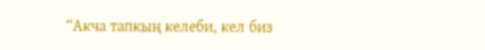“Акча тапкың келеби, кел биз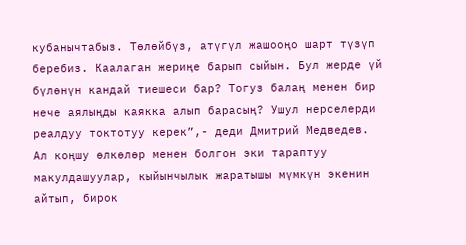кубанычтабыз. Төлөйбүз, атүгүл жашооңо шарт түзүп беребиз. Каалаган жериңе барып сыйын. Бул жерде үй бүлөнүн кандай тиешеси бар? Тогуз балаң менен бир нече аялыңды каякка алып барасың? Ушул нерселерди реалдуу токтотуу керек”,- деди Дмитрий Медведев.
Ал коңшу өлкөлөр менен болгон эки тараптуу макулдашуулар, кыйынчылык жаратышы мүмкүн экенин айтып, бирок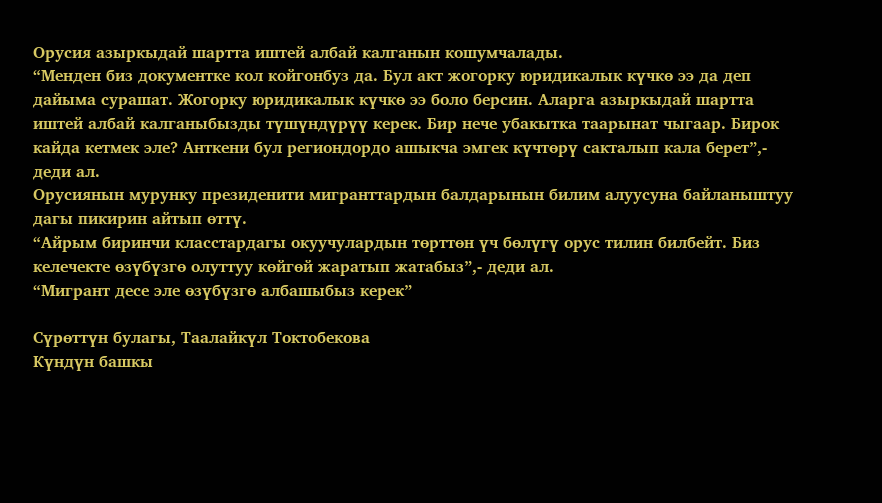Орусия азыркыдай шартта иштей албай калганын кошумчалады.
“Менден биз документке кол койгонбуз да. Бул акт жогорку юридикалык күчкө ээ да деп дайыма сурашат. Жогорку юридикалык күчкө ээ боло берсин. Аларга азыркыдай шартта иштей албай калганыбызды түшүндүрүү керек. Бир нече убакытка таарынат чыгаар. Бирок кайда кетмек эле? Анткени бул региондордо ашыкча эмгек күчтөрү сакталып кала берет”,- деди ал.
Орусиянын мурунку президенити мигранттардын балдарынын билим алуусуна байланыштуу дагы пикирин айтып өттү.
“Айрым биринчи класстардагы окуучулардын төрттөн үч бөлүгү орус тилин билбейт. Биз келечекте өзүбүзгө олуттуу көйгөй жаратып жатабыз”,- деди ал.
“Мигрант десе эле өзүбүзгө албашыбыз керек”

Сүрөттүн булагы, Таалайкүл Токтобекова
Күндүн башкы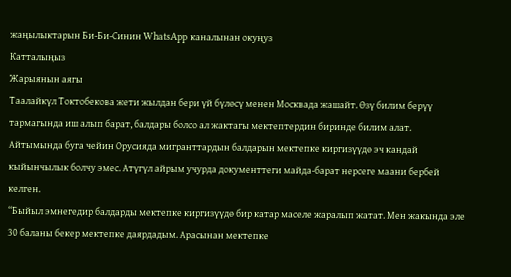жаңылыктарын Би-Би-Синин WhatsApp каналынан окуңуз
Катталыңыз
Жарыянын аягы
Таалайкүл Токтобекова жети жылдан бери үй бүлөсү менен Москвада жашайт. Өзү билим берүү тармагында иш алып барат, балдары болсо ал жактагы мектептердин биринде билим алат.
Айтымында буга чейин Орусияда мигранттардын балдарын мектепке киргизүүдө эч кандай кыйынчылык болчу эмес. Атүгүл айрым учурда документтеги майда-барат нерсеге маани бербей келген.
“Быйыл эмнегедир балдарды мектепке киргизүүдө бир катар маселе жаралып жатат. Мен жакында эле 30 баланы бекер мектепке даярдадым. Арасынан мектепке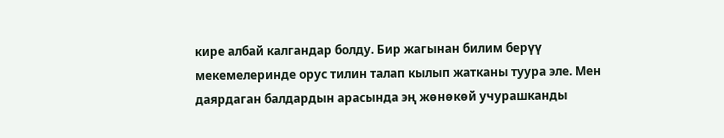кире албай калгандар болду. Бир жагынан билим берүү мекемелеринде орус тилин талап кылып жатканы туура эле. Мен даярдаган балдардын арасында эң жөнөкөй учурашканды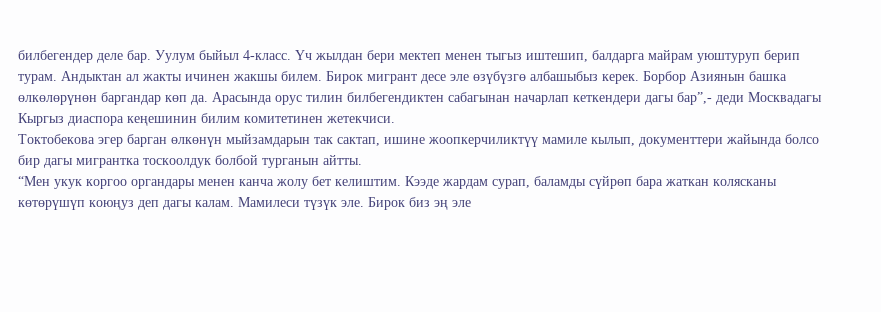билбегендер деле бар. Уулум быйыл 4-класс. Үч жылдан бери мектеп менен тыгыз иштешип, балдарга майрам уюштуруп берип турам. Андыктан ал жакты ичинен жакшы билем. Бирок мигрант десе эле өзүбүзгө албашыбыз керек. Борбор Азиянын башка өлкөлөрүнөн баргандар көп да. Арасында орус тилин билбегендиктен сабагынан начарлап кеткендери дагы бар”,- деди Москвадагы Кыргыз диаспора кеңешинин билим комитетинен жетекчиси.
Токтобекова эгер барган өлкөнүн мыйзамдарын так сактап, ишине жоопкерчиликтүү мамиле кылып, документтери жайында болсо бир дагы мигрантка тоскоолдук болбой турганын айтты.
“Мен укук коргоо органдары менен канча жолу бет келиштим. Кээде жардам сурап, баламды сүйрөп бара жаткан колясканы көтөрүшүп коюңуз деп дагы калам. Мамилеси түзүк эле. Бирок биз эң эле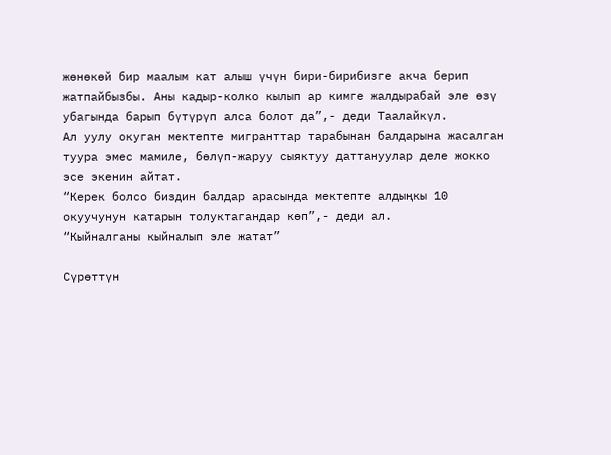жөнөкөй бир маалым кат алыш үчүн бири-бирибизге акча берип жатпайбызбы. Аны кадыр-колко кылып ар кимге жалдырабай эле өзү убагында барып бүтүрүп алса болот да”,- деди Таалайкүл.
Ал уулу окуган мектепте мигранттар тарабынан балдарына жасалган туура эмес мамиле, бөлүп-жаруу сыяктуу даттануулар деле жокко эсе экенин айтат.
“Керек болсо биздин балдар арасында мектепте алдыңкы 10 окуучунун катарын толуктагандар көп”,- деди ал.
“Кыйналганы кыйналып эле жатат”

Сүрөттүн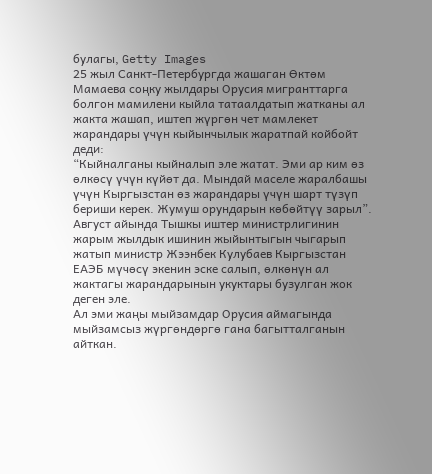булагы, Getty Images
25 жыл Санкт-Петербургда жашаган Өктөм Мамаева соңку жылдары Орусия мигранттарга болгон мамилени кыйла татаалдатып жатканы ал жакта жашап, иштеп жүргөн чет мамлекет жарандары үчүн кыйынчылык жаратпай койбойт деди:
“Кыйналганы кыйналып эле жатат. Эми ар ким өз өлкөсү үчүн күйөт да. Мындай маселе жаралбашы үчүн Кыргызстан өз жарандары үчүн шарт түзүп бериши керек. Жумуш орундарын көбөйтүү зарыл”.
Август айында Тышкы иштер министрлигинин жарым жылдык ишинин жыйынтыгын чыгарып жатып министр Жээнбек Кулубаев Кыргызстан ЕАЭБ мүчөсү экенин эске салып, өлкөнүн ал жактагы жарандарынын укуктары бузулган жок деген эле.
Ал эми жаңы мыйзамдар Орусия аймагында мыйзамсыз жүргөндөргө гана багытталганын айткан.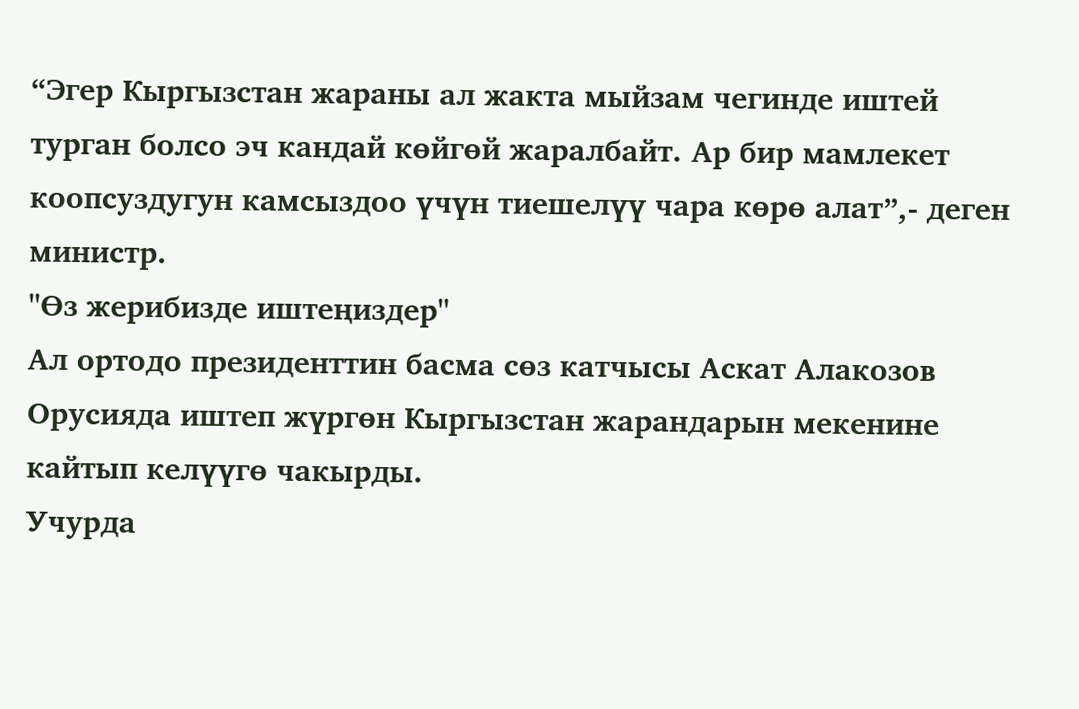“Эгер Кыргызстан жараны ал жакта мыйзам чегинде иштей турган болсо эч кандай көйгөй жаралбайт. Ар бир мамлекет коопсуздугун камсыздоо үчүн тиешелүү чара көрө алат”,- деген министр.
"Өз жерибизде иштеңиздер"
Ал ортодо президенттин басма сөз катчысы Аскат Алакозов Орусияда иштеп жүргөн Кыргызстан жарандарын мекенине кайтып келүүгө чакырды.
Учурда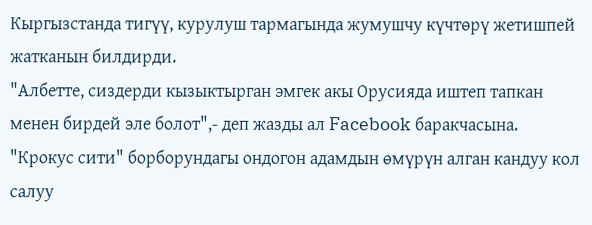Кыргызстанда тигүү, курулуш тармагында жумушчу күчтөрү жетишпей жатканын билдирди.
"Албетте, сиздерди кызыктырган эмгек акы Орусияда иштеп тапкан менен бирдей эле болот",- деп жазды ал Facebook баракчасына.
"Крокус сити" борборундагы ондогон адамдын өмүрүн алган кандуу кол салуу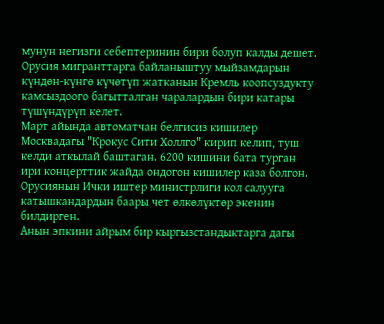мунун негизги себептеринин бири болуп калды дешет.
Орусия мигранттарга байланыштуу мыйзамдарын күндөн-күнгө күчөтүп жатканын Кремль коопсуздукту камсыздоого багытталган чаралардын бири катары түшүндүрүп келет.
Март айында автоматчан белгисиз кишилер Москвадагы "Крокус Сити Холлго" кирип келип, туш келди аткылай баштаган. 6200 кишини бата турган ири концерттик жайда ондогон кишилер каза болгон.
Орусиянын Ички иштер министрлиги кол салууга катышкандардын баары чет өлкөлүктөр экенин билдирген.
Анын эпкини айрым бир кыргызстандыктарга дагы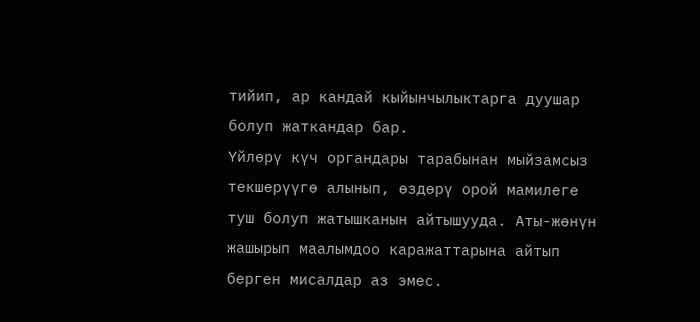тийип, ар кандай кыйынчылыктарга дуушар болуп жаткандар бар.
Үйлөрү күч органдары тарабынан мыйзамсыз текшерүүгө алынып, өздөрү орой мамилеге туш болуп жатышканын айтышууда. Аты-жөнүн жашырып маалымдоо каражаттарына айтып берген мисалдар аз эмес.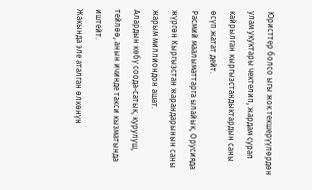Юристтер болсо ыгы жок текшерүүлөрдөн улам укуктары чектелип, жардам сурап кайрылган кыргызстандыктардын саны өсүп жатат дейт.
Расмий маалыматтарга ылайык, Орусияда жүргөн Кыргызстан жарандарынын саны жарым миллиондон ашат.
Алардын көбү соода-сатык, курулуш, тейлөө, анын ичинде такси кызматында иштейт.
Жакында эле аталган өлкөнүн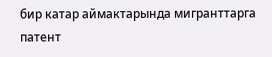бир катар аймактарында мигранттарга патент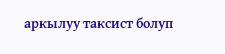аркылуу таксист болуп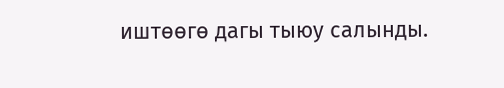иштөөгө дагы тыюу салынды.